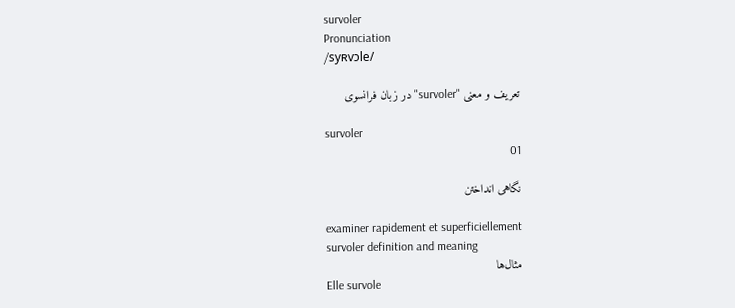survoler
Pronunciation
/syʀvɔle/

تعریف و معنی "survoler"در زبان فرانسوی

survoler
01

نگاهی انداختن

examiner rapidement et superficiellement
survoler definition and meaning
مثال‌ها
Elle survole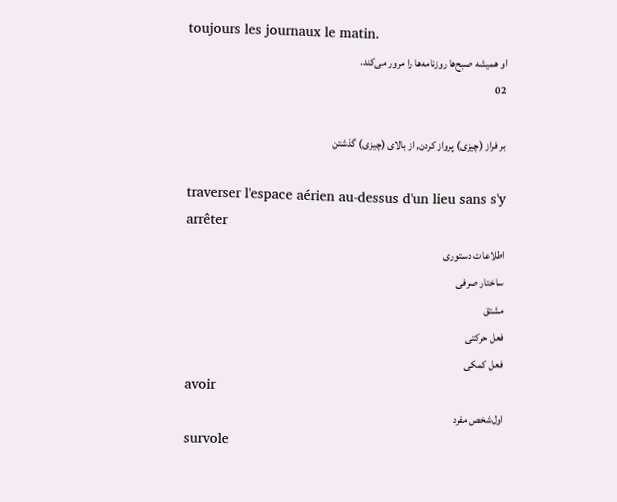toujours les journaux le matin.
او همیشه صبح‌ها روزنامه‌ها را مرور می‌کند.
02

بر فراز (چیزی) پرواز کردن, از بالای (چیزی) گذشتن

traverser l'espace aérien au-dessus d'un lieu sans s'y arrêter
اطلاعات دستوری
ساختار صرفی
مشتق
فعل حرکتی
فعل کمکی
avoir
اول‌شخص مفرد
survole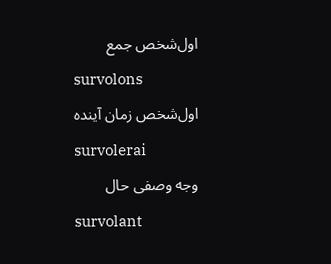اول‌شخص جمع
survolons
اول‌شخص زمان آینده
survolerai
وجه وصفی حال
survolant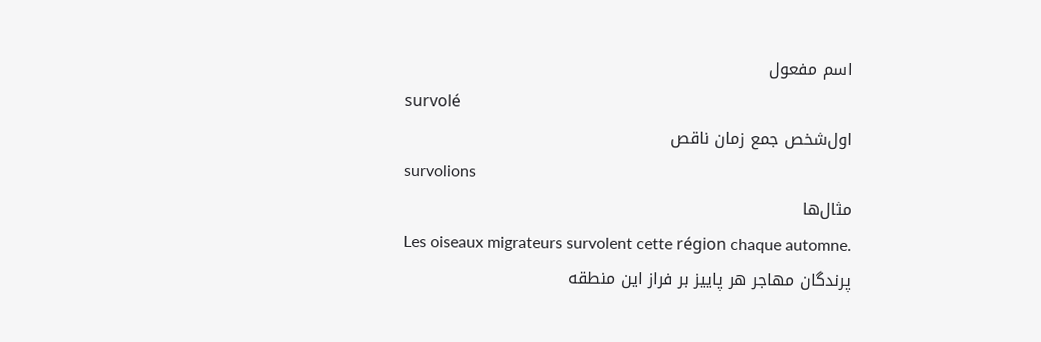اسم مفعول
survolé
اول‌شخص جمع زمان ناقص
survolions
مثال‌ها
Les oiseaux migrateurs survolent cette région chaque automne.
پرندگان مهاجر هر پاییز بر فراز این منطقه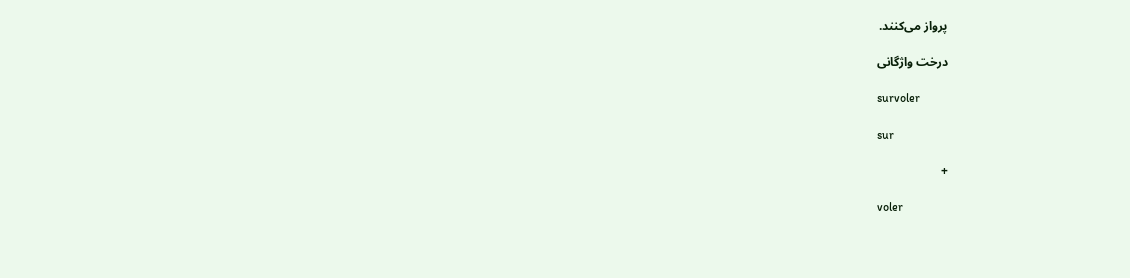پرواز می‌کنند.

درخت واژگانی

survoler

sur

+

voler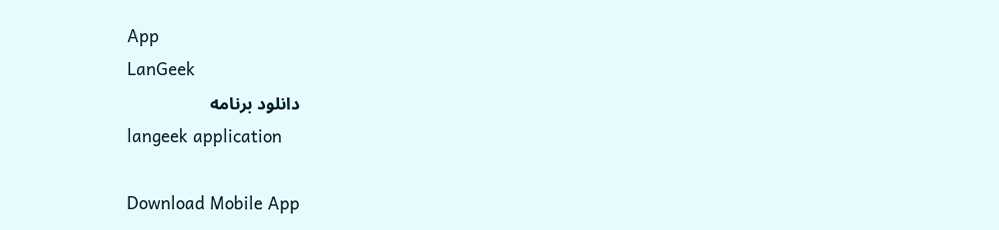App
LanGeek
دانلود برنامه
langeek application

Download Mobile App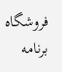فروشگاه برنامه